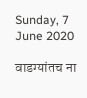Sunday, 7 June 2020

वाडग्यांतच ना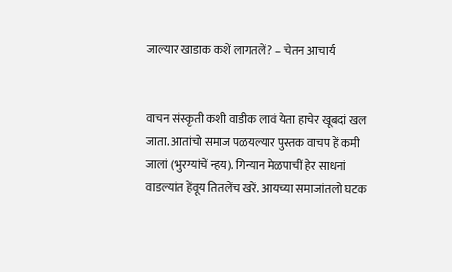जाल्यार खाडाक कशें लागतलें? – चेतन आचार्य


वाचन संस्कृती कशी वाडीक लावं येता हाचेर खूबदां खल जाता. आतांचो समाज पळयल्यार पुस्तक वाचप हें कमी जालां (भुरग्यांचें न्हय). गिन्यान मेळपाचीं हेर साधनां वाडल्यांत हेंवूय तितलेंच खरें. आयच्या समाजांतलो घटक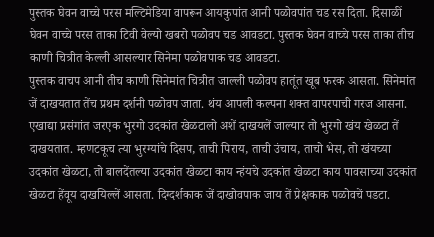पुस्तक घेवन वाच्चे परस मल्टिमेडिया वापरून आयकुपांत आनी पळोवपांत चड रस दिता. दिसाळीं घेवन वाच्चे परस ताका टिवी वेल्यो खबरो पळोवप चड आवडटा. पुस्तक घेवन वाच्चे परस ताका तीच काणी चित्रीत केल्ली आसल्यार सिनेमा पळोवपाक चड आवडटा.
पुस्तक वाचप आनी तीच काणी सिनेमांत चित्रीत जाल्ली पळोवप हातूंत खूब फरक आसता. सिनेमांत जें दाखयतात तेंच प्रथम दर्शनी पळोवप जाता. थंय आपली कल्पना शक्त वापरपाची गरज आसना. एखाद्या प्रसंगांत जरएक भुरगो उदकांत खेळटालो अशें दाखयलें जाल्यार तो भुरगो खंय खेळटा तें दाखयतात. म्हणटकूच त्या भुरग्यांचे दिसप, ताची पिराय, ताची उंचाय, ताचो भेस, तो खंयच्या उदकांत खेळटा, तो बालदेंतल्या उदकांत खेळटा काय न्हंयचे उदकांत खेळटा काय पावसाच्या उदकांत खेळटा हेंवूय दाखयिल्लें आसता. दिग्दर्शकाक जें दाखोवपाक जाय तें प्रेक्षकाक पळोवचें पडटा.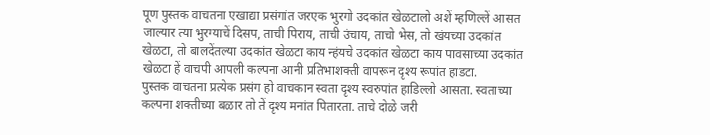पूण पुस्तक वाचतना एखाद्या प्रसंगांत जरएक भुरगो उदकांत खेळटालो अशें म्हणिल्लें आसत जाल्यार त्या भुरग्याचें दिसप, ताची पिराय, ताची उंचाय, ताचो भेस, तो खंयच्या उदकांत खेळटा, तो बालदेंतल्या उदकांत खेळटा काय न्हंयचे उदकांत खेळटा काय पावसाच्या उदकांत खेळटा हें वाचपी आपली कल्पना आनी प्रतिभाशक्ती वापरून दृश्य रूपांत हाडटा.
पुस्तक वाचतना प्रत्येक प्रसंग हो वाचकान स्वता दृश्य स्वरुपांत हाडिल्लो आसता. स्वताच्या कल्पना शक्तीच्या बळार तो तें दृश्य मनांत पितारता. ताचे दोळे जरी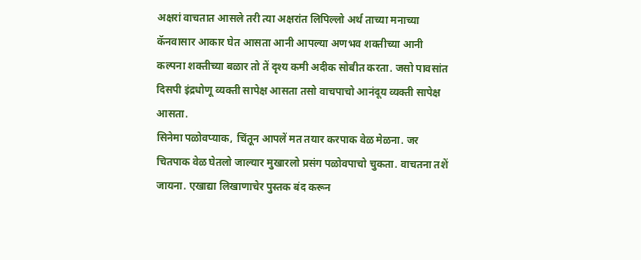अक्षरां वाचतात आसले तरी त्या अक्षरांत लिपिल्लो अर्थ ताच्या मनाच्या कॅनवासार आकार घेत आसता आनी आपल्या अणभव शक्तीच्या आनी कल्पना शक्तीच्या बळार तो तें दृश्य कमी अदीक सोबीत करता. जसो पावसांत दिसपी इंद्रधोणू व्यक्ती सापेक्ष आसता तसो वाचपाचो आनंदूय व्यक्ती सापेक्ष आसता.
सिनेमा पळोवप्याक, चिंतून आपलें मत तयार करपाक वेळ मेळना. जर चितपाक वेळ घेतलो जाल्यार मुखारलो प्रसंग पळोवपाचो चुकता. वाचतना तशें जायना. एखाद्या लिखाणाचेर पुस्तक बंद करून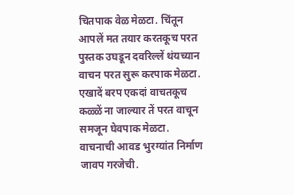चितपाक वेळ मेळटा. चिंतून आपलें मत तयार करतकूच परत पुस्तक उघडून दवरिल्लें थंयच्यान वाचन परत सुरू करपाक मेळटा. एखादें बरप एकदां वाचतकूच कळ्ळें ना जाल्यार तें परत वाचून समजून घेवपाक मेळटा.
वाचनाची आवड भुरग्यांत निर्माण जावप गरजेची.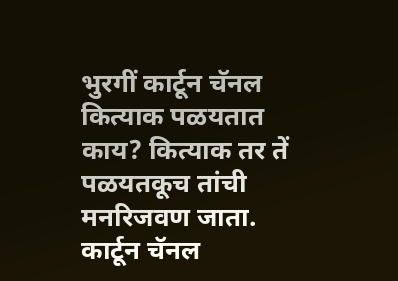भुरगीं कार्टून चॅनल कित्याक पळयतात काय? कित्याक तर तें पळयतकूच तांची मनरिजवण जाता. कार्टून चॅनल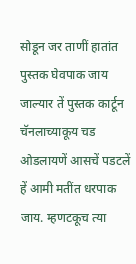सोडून जर ताणीं हातांत पुस्तक घेवपाक जाय जाल्यार तें पुस्तक कार्टून चॅनलाच्याकूय चड ओडलायणें आसचें पडटलें हें आमी मतींत धरपाक जाय. म्हणटकूच त्या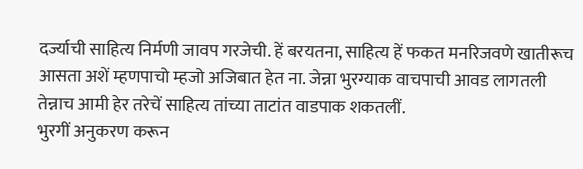दर्ज्याची साहित्य निर्मणी जावप गरजेची. हें बरयतना, साहित्य हें फकत मनरिजवणे खातीरूच आसता अशें म्हणपाचो म्हजो अजिबात हेत ना. जेन्ना भुरग्याक वाचपाची आवड लागतली तेन्नाच आमी हेर तरेचें साहित्य तांच्या ताटांत वाडपाक शकतलीं.
भुरगीं अनुकरण करून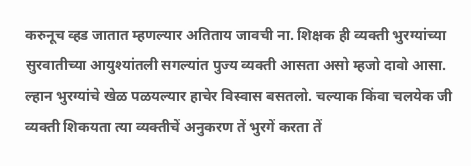करुनूच व्हड जातात म्हणल्यार अतिताय जावची ना. शिक्षक ही व्यक्ती भुरग्यांच्या सुरवातीच्या आयुश्यांतली सगल्यांत पुज्य व्यक्ती आसता असो म्हजो दावो आसा. ल्हान भुरग्यांचे खेळ पळयल्यार हाचेर विस्वास बसतलो. चल्याक किंवा चलयेक जी व्यक्ती शिकयता त्या व्यक्तीचें अनुकरण तें भुरगें करता तें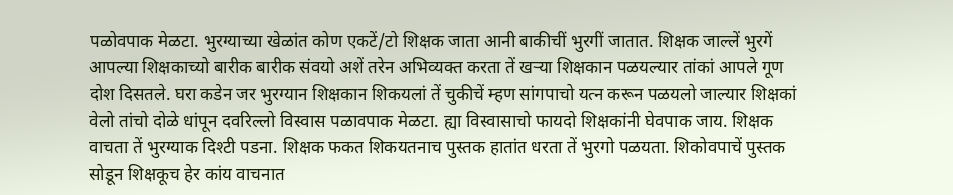पळोवपाक मेळटा. भुरग्याच्या खेळांत कोण एकटें/टो शिक्षक जाता आनी बाकीचीं भुरगीं जातात. शिक्षक जाल्लें भुरगें आपल्या शिक्षकाच्यो बारीक बारीक संवयो अशें तरेन अभिव्यक्त करता तें खऱ्या शिक्षकान पळयल्यार तांकां आपले गूण दोश दिसतले. घरा कडेन जर भुरग्यान शिक्षकान शिकयलां तें चुकीचें म्हण सांगपाचो यत्न करून पळयलो जाल्यार शिक्षकां वेलो तांचो दोळे धांपून दवरिल्लो विस्वास पळावपाक मेळटा. ह्या विस्वासाचो फायदो शिक्षकांनी घेवपाक जाय. शिक्षक वाचता तें भुरग्याक दिश्टी पडना. शिक्षक फकत शिकयतनाच पुस्तक हातांत धरता तें भुरगो पळयता. शिकोवपाचें पुस्तक सोडून शिक्षकूच हेर कांय वाचनात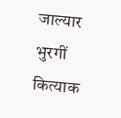जाल्यार भुरगीं कित्याक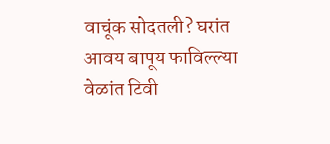वाचूंक सोदतली? घरांत आवय बापूय फाविल्ल्या वेळांत टिवी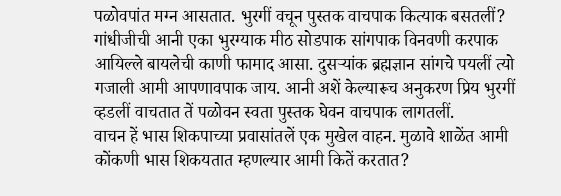पळोवपांत मग्न आसतात. भुरगीं वचून पुस्तक वाचपाक कित्याक बसतलीं?
गांधीजीची आनी एका भुरग्याक मीठ सोडपाक सांगपाक विनवणी करपाक आयिल्ले बायलेची काणी फामाद आसा. दुसऱ्यांक ब्रह्मज्ञान सांगचे पयलीं त्यो गजाली आमी आपणावपाक जाय. आनी अशें केल्यारूच अनुकरण प्रिय भुरगीं व्हडलीं वाचतात तें पळोवन स्वता पुस्तक घेवन वाचपाक लागतलीं.
वाचन हें भास शिकपाच्या प्रवासांतलें एक मुखेल वाहन. मुळावे शाळेंत आमी कोंकणी भास शिकयतात म्हणल्यार आमी कितें करतात?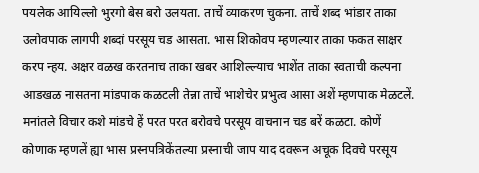पयलेक आयिल्लो भुरगो बेस बरो उलयता. ताचें व्याकरण चुकना. ताचें शब्द भांडार ताका उलोवपाक लागपी शब्दां परसूय चड आसता. भास शिकोवप म्हणल्यार ताका फकत साक्षर करप न्हय. अक्षर वळख करतनाच ताका खबर आशिल्ल्याच भाशेंत ताका स्वताची कल्पना आडखळ नासतना मांडपाक कळटली तेन्ना ताचें भाशेचेर प्रभुत्व आसा अशें म्हणपाक मेळटलें. मनांतले विचार कशे मांडचे हें परत परत बरोवचे परसूय वाचनान चड बरें कळटा. कोणें कोणाक म्हणलें ह्या भास प्रस्नपत्रिकेंतल्या प्रस्नाची जाप याद दवरून अचूक दिवचे परसूय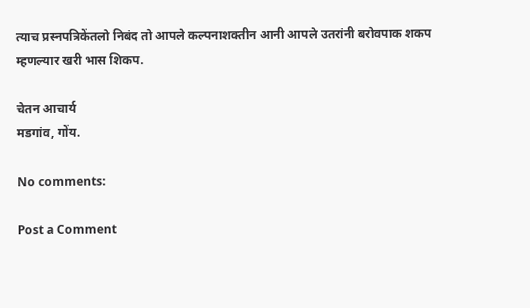त्याच प्रस्नपत्रिकेंतलो निबंद तो आपले कल्पनाशक्तीन आनी आपले उतरांनी बरोवपाक शकप म्हणल्यार खरी भास शिकप.

चेतन आचार्य
मडगांव, गोंय.

No comments:

Post a Comment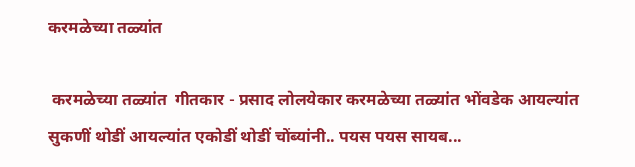करमळेच्या तळ्यांत

 करमळेच्या तळ्यांत  गीतकार - प्रसाद लोलयेकार करमळेच्या तळ्यांत भोंवडेक आयल्यांत सुकणीं थोडीं आयल्यांत एकोडीं थोडीं चोंब्यांनी.. पयस पयस सायब...